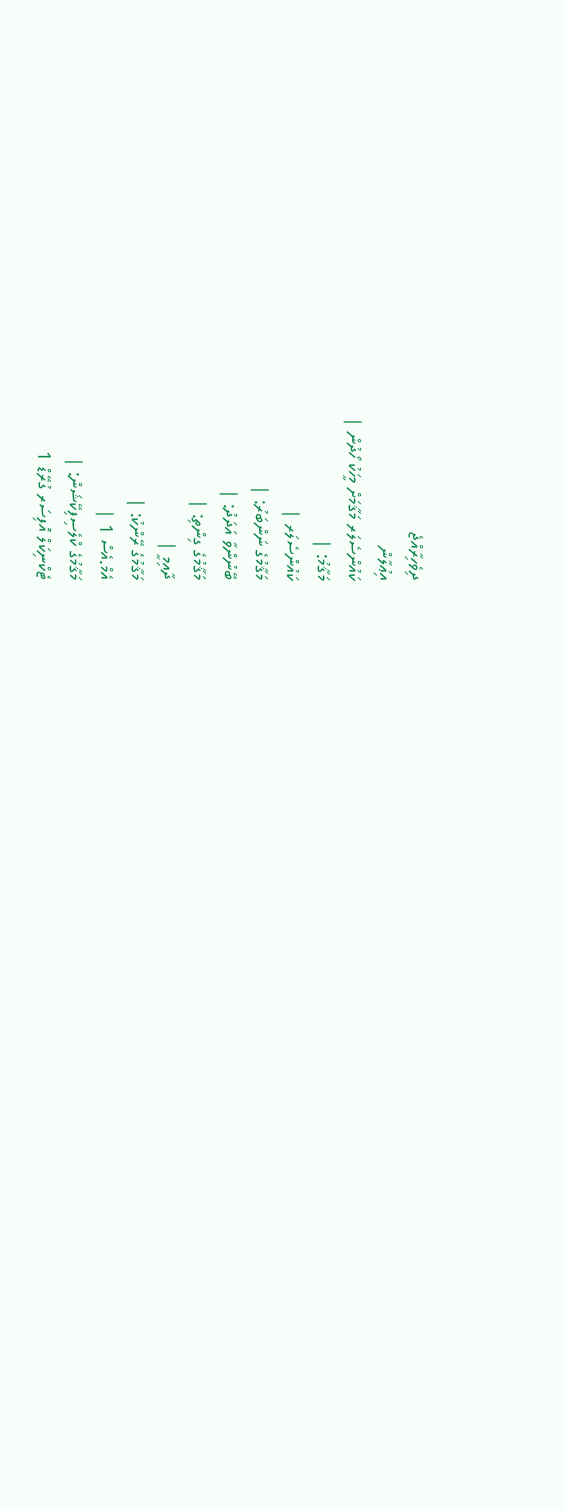ދިވެހިރާއްޖެ
އިޢުލާން
ކައުންސެލަރ މަޤާމަށް މީހަކު ހޯދުން |
މަޤާމު: |
ކައުންސެލަރ |
މަޤާމުގެ ނަންބަރު: |
ބޭނުންވާ އަދަދު: |
މަޤާމުގެ ގިންތި: |
ދާއިމީ |
މަޤާމުގެ ރޭންކު: |
އެމް.އެސް 1 |
މަޤާމުގެ ކްލެސިފިކޭޝަން: |
ޓެކްނިކަލް އޮފިސަރ ގުރޭޑް 1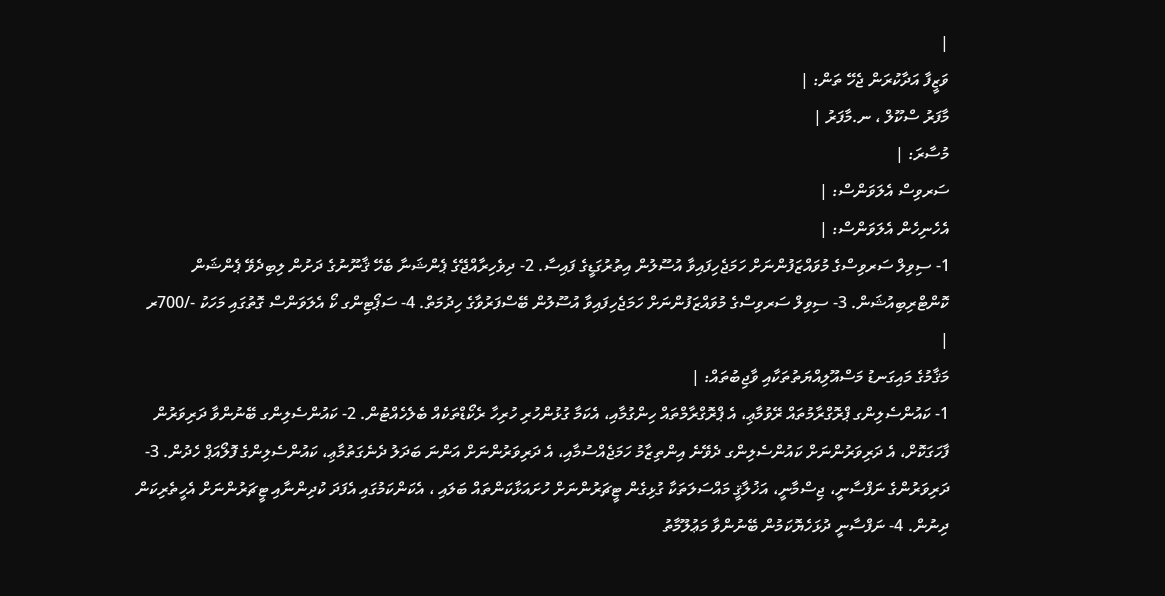|
ވަޒީފާ އަދާކުރަން ޖެހޭ ތަން: |
މާފަރު ސްކޫލް ، ނ.މާފަރު |
މުސާރަ: |
ސަރވިސް އެލަވަންސް: |
އެހެނިހެން އެލަވަންސް: |
1- ސިވިލް ސަރވިސްގެ މުވައްޒަފުންނަށް ހަމަޖެހިފައިވާ އުސޫލުން އިތުރުގަޑީގެ ފައިސާ. 2- ދިވެހިރާއްޖޭގެ ޕެންޝަނާ ބެހޭ ޤާނޫނުގެ ދަށުން ލިބިދެވޭ ޕެންޝަން ކޮންޓްރިބިއުޝަން. 3- ސިވިލް ސަރވިސްގެ މުވައްޒަފުންނަށް ހަމަޖެހިފައިވާ އުސޫލުން ބޭސްފަރުވާގެ ހިދުމަތް. 4- ސަޕޯޓިންގ ކޯ އެލަވަންސް ގޮތުގައި މަހަކު -/700ރ |
މަޤާމުގެ މައިގަނޑު މަސްއޫލިއްޔަތުތަކާއި ވާޖިބުތައް: |
1- ކައުންސެލިންގ ޕްރޮގްރާމުތައް ރޭވުމާޢި، އެ ޕްރޮގްރާމްތައް ހިންގުމާއި، އެކަމާ ގުޅުންހުރި ހުރިހާ ރެކޯޑްތަކެއް ބެލެހެއްޓުން. 2- ކައުންސެލިންގ ބޭނުންވާ ދަރިވަރުން ފާހަގަކޮށް، އެ ދަރިވަރުންނަށް ކައުންސެލިންގ ދެވޭނެ އިންތިޒާމު ހަމަޖެއްސުމާއި، އެ ދަރިވަރުންނަށް އަންނަ ބަދަލު ދެނެގަތުމާޢި، ކައުންސެލިންގެ ފޮލޯއަޕް ހެދުން. 3- ދަރިވަރުންގެ ނަފްސާނީ، ޖިސްމާނީ، އަޚުލާޤީ މައްސަލަތަކާ ގުޅިގެން ޓީޗަރުންނަށް ހުށައަޅާކަންތައް ބަލައި ، އެކަންކަމުގައި އެފަދަ ކުދިންނާއި ޓީޗަރުންނަށް އެހީތެރިކަން ދިނުން. 4- ނަފްސާނީ ދުޅަހެޔޮކަމުން ބޭނުންވާ މަޢުލޫމާތު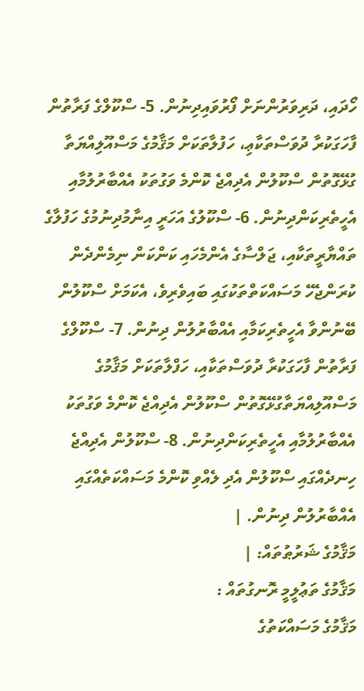ހޯދައި، ދަރިވަރުންނަށް ފޯރުވައިދިނުން. 5- ސްކޫލްގެ ފަރާތުން ފާހަގަކުރާ ދުވަސްތަކާޢި، ހަފުލާތަކަށް މަޤާމުގެ މަސްއޫލިއްޔަތާ ގުޅޭގޮތުން ސްކޫލުން އެދިއްޖެ ކޮންމެ ވަގުތަކު އެއްބާރުލުމާއި އެހީތެރިކަންދިނުން. 6- ސްކޫލުގެ އަހަރީ އިނާމުދިނުމުގެ ހަފުލާގެ ތައްޔާރީތަކާއި، ޖަލްސާގެ އެންމެހައި ކަންކަން ނިމެންދެން ކުރަންޖެހޭ މަސައްކަތްތަކުގައި ބައިވެރިވެ، އެކަމަށް ސްކޫލުން ބޭނުންވާ އެހީތެރިކަމާއި އެއްބާރުލުން ދިނުން. 7- ސްކޫލްގެ ފަރާތުން ފާހަގަކުރާ ދުވަސްތަކާއި، ހަފްލާތަކަށް މަޤާމުގެ މަސްއޫލިއްޔަތާގުޅޭގޮތުން ސްކޫލުން އެދިއްޖެ ކޮންމެ ވަގުތަކު އެއްބާރުލުމާއި އެހީތެރިކަންދިނުން. 8- ސްކޫލުން އެދިއްޖެ ހިނދެއްގައި ސްކޫލުން އެދި ލެއްވި ކޮންމެ މަސައްކަތެއްގައި އެއްބާރުލުން ދިނުން. |
މަޤާމުގެ ޝަރުޠުތައް: |
މަޤާމުގެ ތަޢުލީމީ ރޮނގުތައް :
މަޤާމުގެ މަސައްކަތުގެ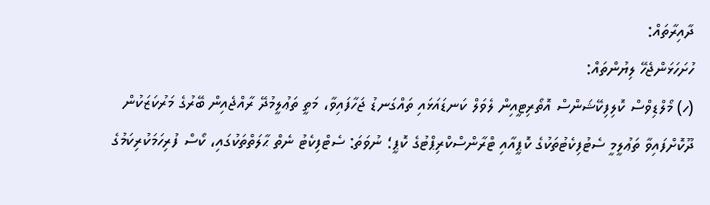ދާއިރާތައް:
ހުށަހަޅަންޖެހޭ ލިޔުންތައް:
(ހ) މޯލްޑިވްސް ކޮލިފިކޭޝަންސް އޮތޯރިޓީއިން ލެވަލް ކަނޑައަޅައި ތައްގަނޑު ޖަހާފައިވާ، މަތީ ތަޢުލީމުދޭ ރާއްޖެއިން ބޭރުގެ މަރުކަޒަކުން ދޫކޮށްފައިވާ ތަޢުލީމީ ސެޓުފިކެޓުތަކުގެ ކޮޕީއާއި ޓްރާންސްކްރިޕްޓުގެ ކޮޕީ؛ ނުވަތަ: ސެޓްފިކެޓު ނެތް ޙާލަތްތަކުގައި، ކޯސް ފުރިހަމަކުރިކަމުގެ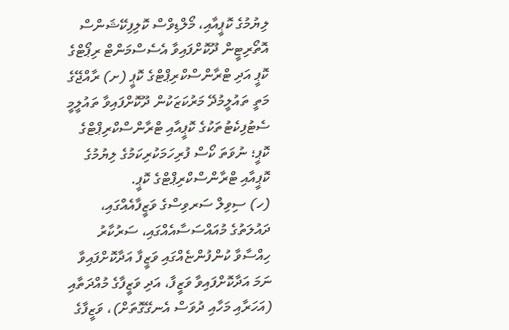ލިޔުމުގެ ކޮޕީއާއި، މޯލްޑިވްސް ކޮލިފިކޭޝަންސް އޮތޯރިޓީން ދޫކޮށްފައިވާ އެސެސްމަންޓް ރިޕޯޓްގެ ކޮޕީ އަދި ޓްރާންސްކްރިޕްޓްގެ ކޮޕީ (ށ) ރާއްޖޭގެ މަތީ ތައުލީމުދޭ މަރުކަޒަކުން ދޫކޮށްފައިވާ ތައުލީމީ ސެޓުފިކެޓުތަކުގެ ކޮޕީއާއި ޓްރާންސްކްރިޕްޓްގެ ކޮޕީ؛ ނުވަތަ ކޯސް ފުރިހަމަކުރިކަމުގެ ލިޔުމުގެ ކޮޕީއާއި ޓްރާންސްކްރިޕްޓްގެ ކޮޕީ.
(ހ) ސިވިލް ސަރވިސްގެ ވަޒީފާއެއްގައި، ދައުލަތުގެ މުއައްސަސާއެއްގައި، ސަރުކާރު ހިއްސާވާ ކުންފުންޏެއްގައި ވަޒީފާ އަދާކޮށްފައިވާ ނަމަ އަދާކޮށްފައިވާ ވަޒީފާ، އަދި ވަޒީފާގެ މުއްދަތާއި (އަހަރާއި މަހާއި ދުވަސް އެނގޭގޮތަށް)، ވަޒީފާގެ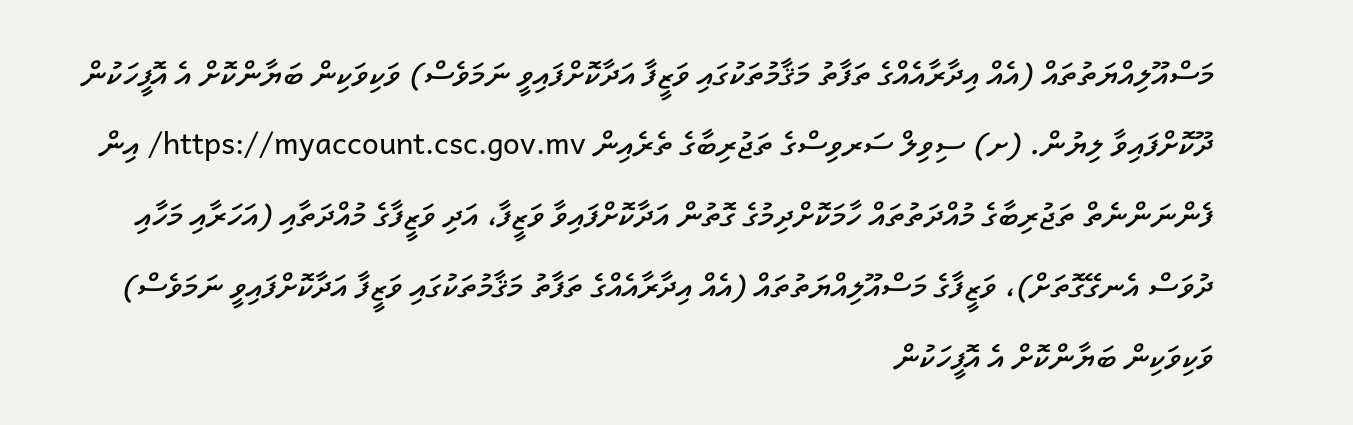މަސްއޫލިއްޔަތުތައް (އެއް އިދާރާއެއްގެ ތަފާތު މަޤާމުތަކުގައި ވަޒީފާ އަދާކޮށްފައިވީ ނަމަވެސް) ވަކިވަކިން ބަޔާންކޮށް އެ އޮފީހަކުން ދޫކޮށްފައިވާ ލިޔުން. (ށ) ސިވިލް ސަރވިސްގެ ތަޖުރިބާގެ ތެރެއިން https://myaccount.csc.gov.mv/ އިން ފެންނަންނެތް ތަޖުރިބާގެ މުއްދަތުތައް ހާމަކޮށްދިމުގެ ގޮތުން އަދާކޮށްފައިވާ ވަޒީފާ، އަދި ވަޒީފާގެ މުއްދަތާއި (އަހަރާއި މަހާއި ދުވަސް އެނގޭގޮތަށް)، ވަޒީފާގެ މަސްއޫލިއްޔަތުތައް (އެއް އިދާރާއެއްގެ ތަފާތު މަޤާމުތަކުގައި ވަޒީފާ އަދާކޮށްފައިވީ ނަމަވެސް) ވަކިވަކިން ބަޔާންކޮށް އެ އޮފީހަކުން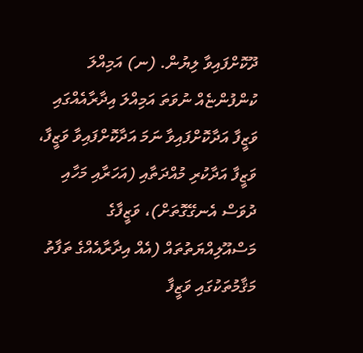ދޫކޮށްފައިވާ ލިޔުން. (ނ) އަމިއްލަ ކުންފުންޏެއް ނުވަތަ އަމިއްލަ އިދާރާއެއްގައި ވަޒީފާ އަދާކޮށްފައިވާ ނަމަ އަދާކޮށްފައިވާ ވަޒީފާ، ވަޒީފާ އަދާކުރި މުއްދަތާއި (އަހަރާއި މަހާއި ދުވަސް އެނގޭގޮތަށް)، ވަޒީފާގެ މަސްއޫލިއްޔަތުތައް (އެއް އިދާރާއެއްގެ ތަފާތު މަޤާމުތަކުގައި ވަޒީފާ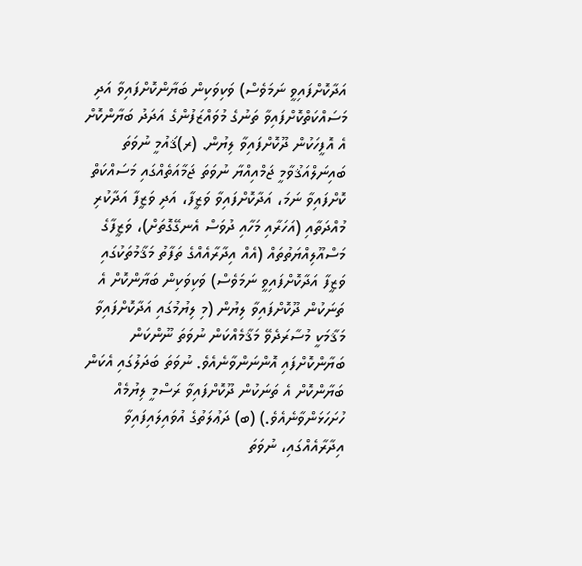އަދާކޮށްފައިވީ ނަމަވެސް) ވަކިވަކިން ބަޔާންކޮށްފައިވާ އަދި މަސައްކަތްކޮށްފައިވާ ތަނުގެ މުވައްޒަފުންގެ އަދަދު ބަޔާންކޮށް އެ އޮފީހަކުން ދޫކޮށްފައިވާ ލިޔުން. (ރ)ޤައުމީ ނުވަތަ ބައިނަލްއަޤުވާމީ ޖަމްއިއްޔާ ނުވަތަ ޖަމާއަތެއްގައި މަސައްކަތް ކޮށްފައިވާ ނަމަ، އަދާކޮށްފައިވާ ވަޒީފާ، އަދި ވަޒީފާ އަދާކުރި މުއްދަތާއި (އަހަރާއި މަހާއި ދުވަސް އެނގޭގޮތަށް)، ވަޒީފާގެ މަސްއޫލިއްޔަތުތައް (އެއް އިދާރާއެއްގެ ތަފާތު މަޤާމުތަކުގައި ވަޒީފާ އަދާކޮށްފައިވީ ނަމަވެސް) ވަކިވަކިން ބަޔާންކޮށް އެ ތަނަކުން ދޫކޮށްފައިވާ ލިޔުން (މި ލިޔުމުގައި އަދާކޮށްފައިވާ މަޤާމަކީ މުސާރަދެވޭ މަޤާމެއްކަން ނުވަތަ ނޫންކަން ބަޔާންކޮށްފައި އޮންނަންވާނެއެވެ. ނުވަތަ ބަދަލުގައި އެކަން ބަޔާންކޮށް އެ ތަނަކުން ދޫކޮށްފައިވާ ރަސްމީ ލިޔުމެއް ހުށަހަޅަންވާނެއެވެ.) (ބ) ދަޢުލަތުގެ އުވައިލައިފައިވާ އިދާރާއެއްގައި، ނުވަތަ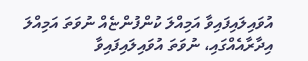އުވައިލައިފައިވާ އަމިއްލަ ކުންފުންޏެއް ނުވަތަ އަމިއްލަ އިދާރާއެއްގައި، ނުވަތަ އުވައިލައިފައިވާ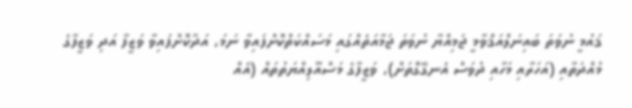ޤައުމީ ނުވަތަ ބައިނަލްއަޤްވާމީ ޖަމިއްޔާ ނުވަތަ ޖަމާއަތެއްގައި މަސައްކަތްކޮށްފައިވާ ނަމަ، އަދާކޮށްފައިވާ ވަޒީފާ އަދި ވަޒީފާގެ މުއްދަތާއި (އަހަރާއި މަހާއި ދުވަސް އެނގޭގޮތަށް)، ވަޒީފާގެ މަސްއޫލިއްޔަތުތައް (އެއް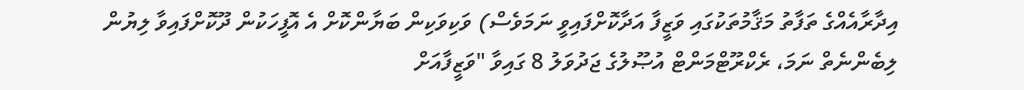އިދާރާއެއްގެ ތަފާތު މަޤާމުތަކުގައި ވަޒީފާ އަދާކޮށްފައިވީ ނަމަވެސް) ވަކިވަކިން ބަޔާންކޮށް އެ އޮފީހަކުން ދޫކޮށްފައިވާ ލިޔުން ލިބެންނެތް ނަމަ، ރެކްރޫޓްމަންޓް އުޞޫލުގެ ޖަދުވަލު 8 ގައިވާ "ވަޒީފާއަށް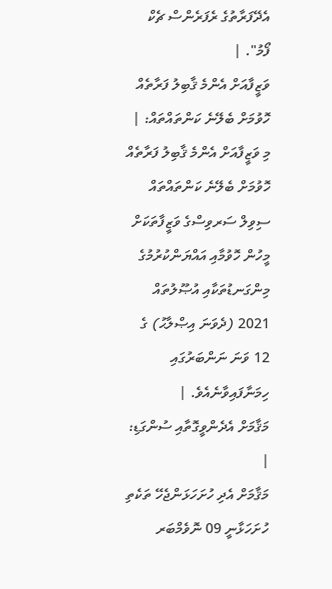އެދޭފަރާތުގެ ރެފަރެންސް ޗެކް ފޯމު". |
ވަޒީފާއަށް އެންމެ ޤާބިލު ފަރާތެއް ހޮވުމަށް ބެލޭނެ ކަންތައްތައް: |
މި ވަޒީފާއަށް އެންމެ ޤާބިލު ފަރާތެއް ހޮވުމަށް ބެލޭނެ ކަންތައްތައް ސިވިލް ސަރވިސްގެ ވަޒީފާތަކަށް މީހުން ހޮވުމާއި އައްޔަންކުރުމުގެ މިންގަނޑުތަކާއި އުޞޫލުތައް 2021 (ދެވަނަ އިޞްލާޙު) ގެ 12 ވަނަ ނަންބަރުގައި ހިމަނާފައިވާނެއެވެ. |
މަޤާމަށް އެދެންވީގޮތާއި ސުންގަޑި: |
މަޤާމަށް އެދި ހުށަހަޅަންޖެހޭ ތަކެތި ހުށަހަޅާނީ 09 ނޮވެމްބަރ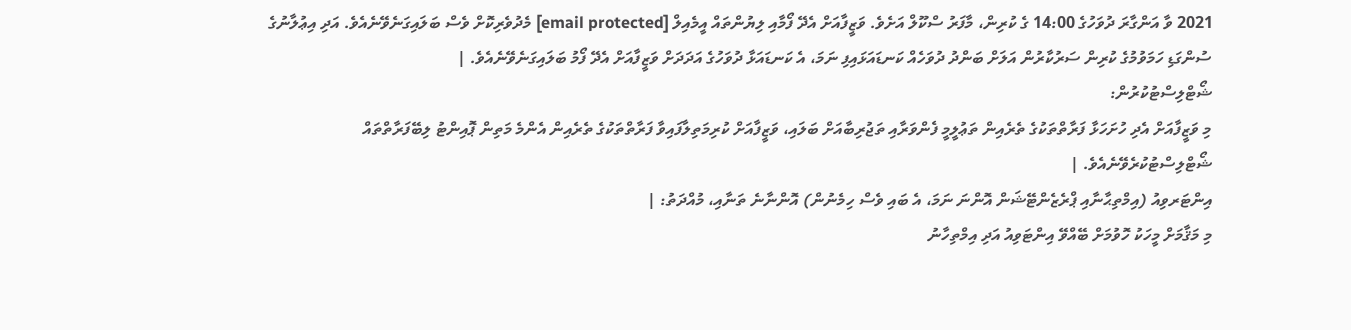2021 ވާ އަންގާރަ ދުވަހުގެ 14:00 ގެ ކުރިން، މާފަރު ސްކޫލް އަށެވެ. ވަޒީފާއަށް އެދޭ ފޯމާއި ލިޔުންތައް އީމެއިލް [email protected] މެދުވެރިކޮށް ވެސް ބަލައިގަނެވޭނެއެވެ. އަދި އިޢުލާނުގެ ސުންގަޑި ހަމަވުމުގެ ކުރިން ސަރުކާރުން އަލަށް ބަންދު ދުވަހެއް ކަނޑައަޅައިފި ނަމަ، އެ ކަނޑައަޅާ ދުވަހުގެ އަދަދަށް ވަޒީފާއަށް އެދޭ ފޯމު ބަލައިގަނެވޭނެއެވެ. |
ޝޯޓްލިސްޓުކުރުން:
މި ވަޒީފާއަށް އެދި ހުށަހަޅާ ފަރާތްތަކުގެ ތެރެއިން ތަޢުލީމީ ފެންވަރާއި ތަޖުރިބާއަށް ބަލައި، ވަޒީފާއަށް ކުރިމަތިލާފައިވާ ފަރާތްތަކުގެ ތެރެއިން އެންމެ މަތިން ޕޮއިންޓު ލިބޭފަރާތްތައް ޝޯޓްލިސްޓުކުރެވޭނެއެވެ. |
އިންޓަރވިއު (އިމްތިޙާނާއި ޕްރެޒެންޓޭޝަން އޮންނަ ނަމަ، އެ ބައި ވެސް ހިމެނުން) އޮންނާނެ ތަނާއި، މުއްދަތު: |
މި މަޤާމަށް މީހަކު ހޮވުމަށް ބޭއްވޭ އިންޓަވިއު އަދި އިމްތިހާނު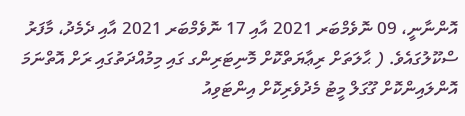އޮންނާނީ، 09 ނޮވެމްބަރ 2021 އާއި 17 ނޮވެމްބަރ 2021 އާއި ދެމެދު، މާފަރު ސްކޫލުގައެވެ. ( ޙާލަތަށް ރިޢާޔަތްކޮށް މޮނިޓަރިންގ ގައި މިމުއްދަތުގައި ރަށް އޮތްނަމަ އޮންލައިންކޮށް ގޫގަލް މީޓު މެދުވެރިކޮށް އިންޓަވިއު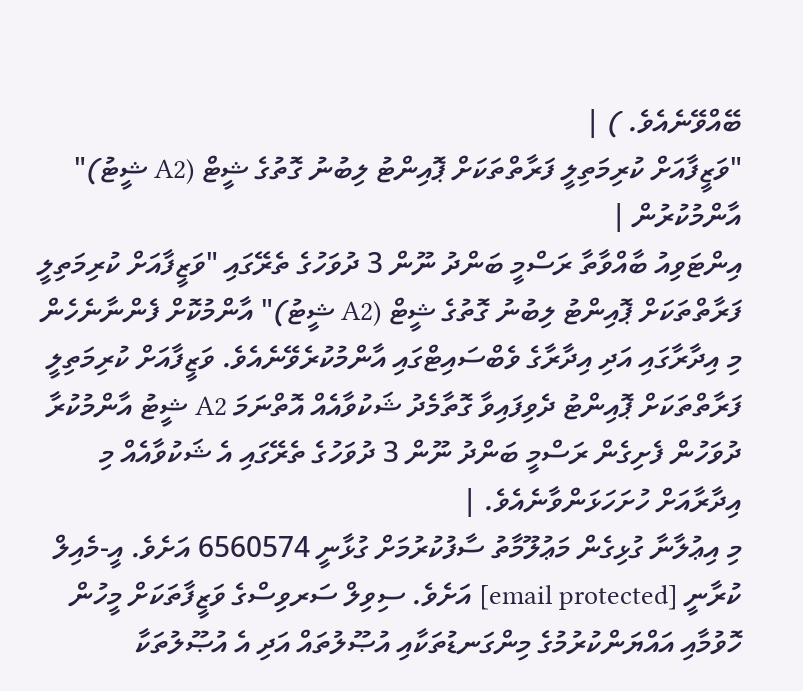ބޭއްވޭނެއެވެ. ) |
"ވަޒީފާއަށް ކުރިމަތިލީ ފަރާތްތަކަށް ޕޮއިންޓު ލިބުނު ގޮތުގެ ޝީޓް (A2 ޝީޓު)" އާންމުކުރުން |
އިންޓަވިއު ބާއްވާތާ ރަސްމީ ބަންދު ނޫން 3 ދުވަހުގެ ތެރޭގައި "ވަޒީފާއަށް ކުރިމަތިލީ ފަރާތްތަކަށް ޕޮއިންޓު ލިބުނު ގޮތުގެ ޝީޓް (A2 ޝީޓު)" އާންމުކޮށް ފެންނާނެހެން މި އިދާރާގައި އަދި އިދާރާގެ ވެބްސައިޓްގައި އާންމުކުރެވޭނެއެވެ. ވަޒީފާއަށް ކުރިމަތިލީ ފަރާތްތަކަށް ޕޮއިންޓު ދެވިފައިވާ ގޮތާމެދު ޝަކުވާއެއް އޮތްނަމަ A2 ޝީޓު އާންމުކުރާ ދުވަހުން ފެށިގެން ރަސްމީ ބަންދު ނޫން 3 ދުވަހުގެ ތެރޭގައި އެ ޝަކުވާއެއް މި އިދާރާއަށް ހުށަހަޅަންވާނެއެވެ. |
މި އިޢުލާނާ ގުޅިގެން މަޢުލޫމާތު ސާފުކުރުމަށް ގުޅާނީ 6560574 އަށެވެ. އީ-މެއިލް ކުރާނީ [email protected] އަށެވެ. ސިވިލް ސަރވިސްގެ ވަޒީފާތަކަށް މީހުން ހޮވުމާއި އައްޔަންކުރުމުގެ މިންގަނޑުތަކާއި އުޞޫލުތައް އަދި އެ އުޞޫލުތަކާ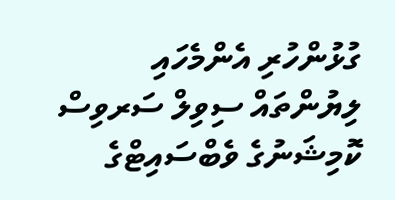ގުޅުންހުރި އެންމެހައި ލިޔުންތައް ސިވިލް ސަރވިސް ކޮމިޝަނުގެ ވެބްސައިޓްގެ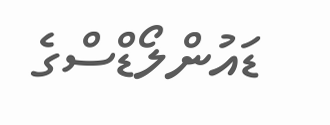ޑައުންލޯޑްސްގެ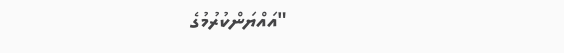"އައްޔަންކުރުމުގެ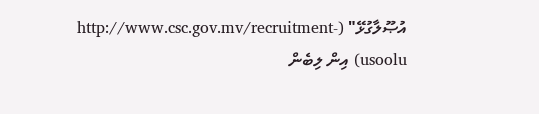އުޞޫލާގުޅޭ" (http://www.csc.gov.mv/recruitment-usoolu) އިން ލިބެން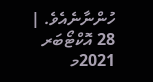ހުންނާނެއެވެ. |
28 އޮކްޓޯބަރ 2021މ